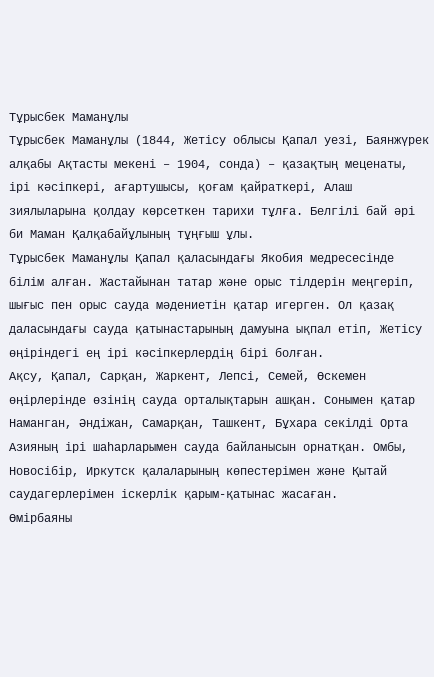Тұрысбек Маманұлы
Тұрысбек Маманұлы (1844, Жетісу облысы Қапал уезі, Баянжүрек алқабы Ақтасты мекені – 1904, сонда) – қазақтың меценаты, ірі кәсіпкері, ағартушысы, қоғам қайраткері, Алаш зиялыларына қолдау көрсеткен тарихи тұлға. Белгілі бай әрі би Маман Қалқабайұлының тұңғыш ұлы.
Тұрысбек Маманұлы Қапал қаласындағы Якобия медресесінде білім алған. Жастайынан татар және орыс тілдерін меңгеріп, шығыс пен орыс сауда мәдениетін қатар игерген. Ол қазақ даласындағы сауда қатынастарының дамуына ықпал етіп, Жетісу өңіріндегі ең ірі кәсіпкерлердің бірі болған.
Ақсу, Қапал, Сарқан, Жаркент, Лепсі, Семей, Өскемен өңірлерінде өзінің сауда орталықтарын ашқан. Сонымен қатар Наманган, Әндіжан, Самарқан, Ташкент, Бұхара секілді Орта Азияның ірі шаһарларымен сауда байланысын орнатқан. Омбы, Новосібір, Иркутск қалаларының көпестерімен және Қытай саудагерлерімен іскерлік қарым-қатынас жасаған.
Өмірбаяны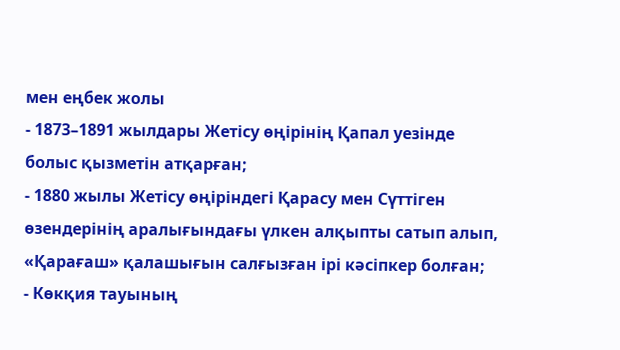мен еңбек жолы
- 1873–1891 жылдары Жетісу өңірінің Қапал уезінде болыс қызметін атқарған;
- 1880 жылы Жетісу өңіріндегі Қарасу мен Сүттіген өзендерінің аралығындағы үлкен алқыпты сатып алып, «Қарағаш» қалашығын салғызған ірі кәсіпкер болған;
- Көкқия тауының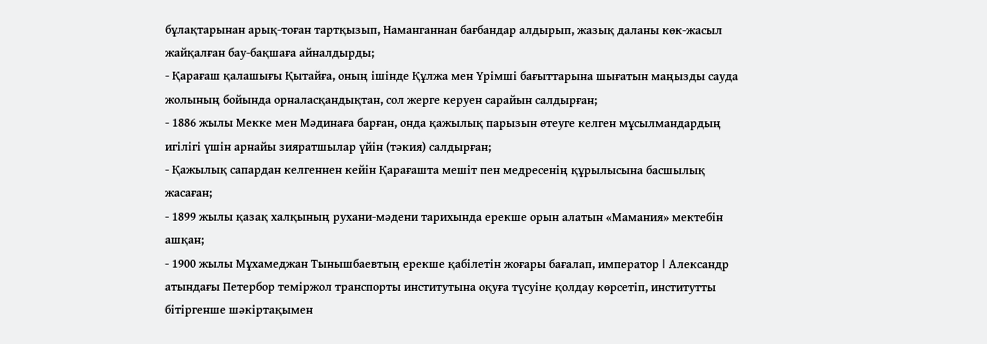бұлақтарынан арық-тоған тартқызып, Наманганнан бағбандар алдырып, жазық даланы көк-жасыл жайқалған бау-бақшаға айналдырды;
- Қарағаш қалашығы Қытайға, оның ішінде Құлжа мен Үрімші бағыттарына шығатын маңызды сауда жолының бойында орналасқандықтан, сол жерге керуен сарайын салдырған;
- 1886 жылы Мекке мен Мәдинаға барған, онда қажылық парызын өтеуге келген мұсылмандардың игілігі үшін арнайы зияратшылар үйін (тәкия) салдырған;
- Қажылық сапардан келгеннен кейін Қарағашта мешіт пен медресенің құрылысына басшылық жасаған;
- 1899 жылы қазақ халқының рухани-мәдени тарихында ерекше орын алатын «Мамания» мектебін ашқан;
- 1900 жылы Мұхамеджан Тынышбаевтың ерекше қабілетін жоғары бағалап, император I Александр атындағы Петербор теміржол транспорты институтына оқуға түсуіне қолдау көрсетіп, институтты бітіргенше шәкіртақымен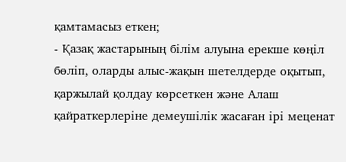қамтамасыз еткен;
- Қазақ жастарының білім алуына ерекше көңіл бөліп, оларды алыс-жақын шетелдерде оқытып, қаржылай қолдау көрсеткен және Алаш қайраткерлеріне демеушілік жасаған ірі меценат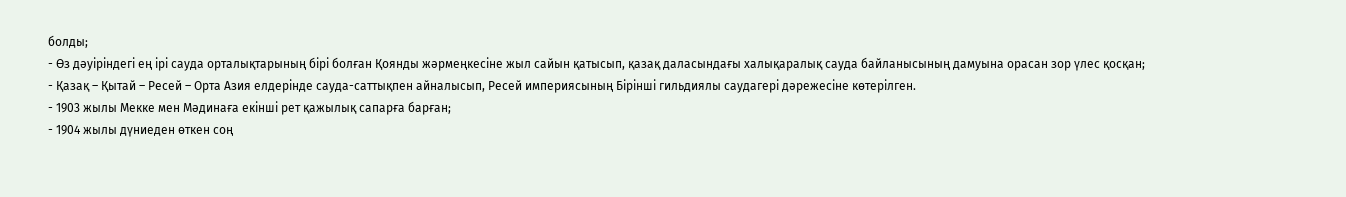болды;
- Өз дәуіріндегі ең ірі сауда орталықтарының бірі болған Қоянды жәрмеңкесіне жыл сайын қатысып, қазақ даласындағы халықаралық сауда байланысының дамуына орасан зор үлес қосқан;
- Қазақ – Қытай – Ресей – Орта Азия елдерінде сауда-саттықпен айналысып, Ресей империясының Бірінші гильдиялы саудагері дәрежесіне көтерілген.
- 1903 жылы Мекке мен Мәдинаға екінші рет қажылық сапарға барған;
- 1904 жылы дүниеден өткен соң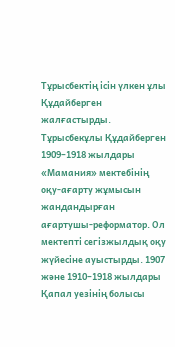Тұрысбектің ісін үлкен ұлы Құдайберген жалғастырды. Тұрысбекұлы Құдайберген 1909–1918 жылдары «Мамания» мектебінің оқу-ағарту жұмысын жандандырған ағартушы-реформатор. Ол мектепті сегізжылдық оқу жүйесіне ауыстырды. 1907 және 1910–1918 жылдары Қапал уезінің болысы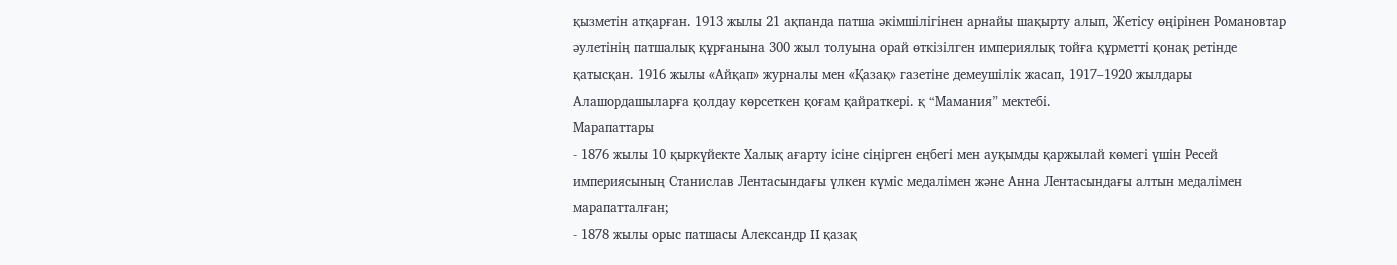қызметін атқарған. 1913 жылы 21 ақпанда патша әкімшілігінен арнайы шақырту алып, Жетісу өңірінен Романовтар әулетінің патшалық құрғанына 300 жыл толуына орай өткізілген империялық тойға құрметті қонақ ретінде қатысқан. 1916 жылы «Айқап» журналы мен «Қазақ» газетіне демеушілік жасап, 1917–1920 жылдары Алашордашыларға қолдау көрсеткен қоғам қайраткері. қ “Мамания” мектебі.
Марапаттары
- 1876 жылы 10 қыркүйекте Халық ағарту ісіне сіңірген еңбегі мен ауқымды қаржылай көмегі үшін Ресей империясының Станислав Лентасындағы үлкен күміс медалімен және Анна Лентасындағы алтын медалімен марапатталған;
- 1878 жылы орыс патшасы Александр II қазақ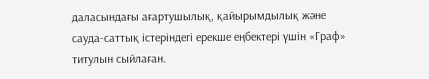даласындағы ағартушылық, қайырымдылық және сауда-саттық істеріндегі ерекше еңбектері үшін «Граф» титулын сыйлаған.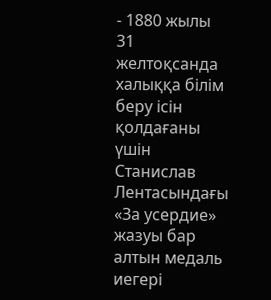- 1880 жылы 31 желтоқсанда халыққа білім беру ісін қолдағаны үшін Станислав Лентасындағы «За усердие» жазуы бар алтын медаль иегері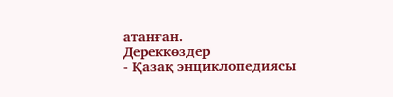атанған.
Дереккөздер
- Қазақ энциклопедиясы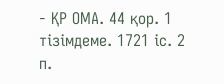- ҚР ОМА. 44 қор. 1 тізімдеме. 1721 іс. 2 п.